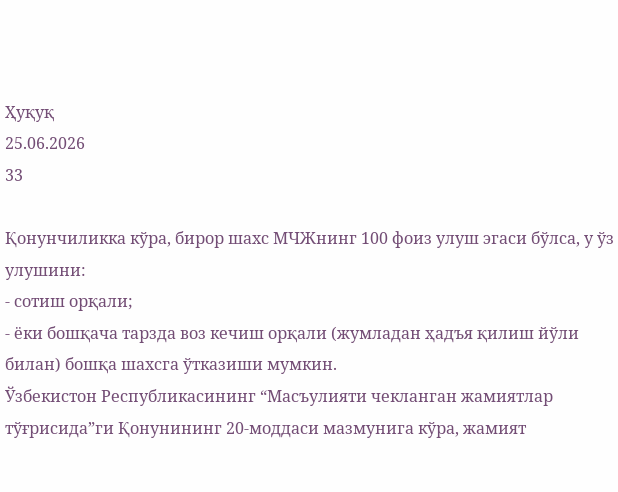Ҳуқуқ
25.06.2026
33

Қонунчиликка кўра, бирор шахс МЧЖнинг 100 фоиз улуш эгаси бўлса, у ўз улушини:
- сотиш орқали;
- ёки бошқача тарзда воз кечиш орқали (жумладан ҳадъя қилиш йўли билан) бошқа шахсга ўтказиши мумкин.
Ўзбекистон Республикасининг “Масъулияти чекланган жамиятлар тўғрисида”ги Қонунининг 20-моддаси мазмунига кўра, жамият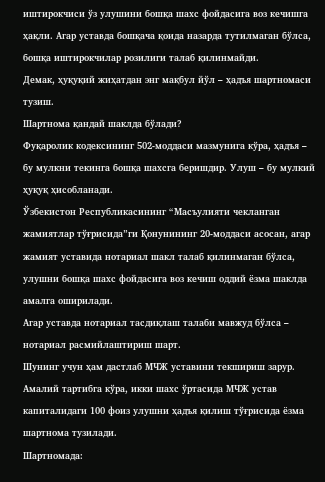иштирокчиси ўз улушини бошқа шахс фойдасига воз кечишга ҳақли. Агар уставда бошқача қоида назарда тутилмаган бўлса, бошқа иштирокчилар розилиги талаб қилинмайди.
Демак, ҳуқуқий жиҳатдан энг мақбул йўл – ҳадъя шартномаси тузиш.
Шартнома қандай шаклда бўлади?
Фуқаролик кодексининг 502-моддаси мазмунига кўра, ҳадъя – бу мулкни текинга бошқа шахсга беришдир. Улуш – бу мулкий ҳуқуқ ҳисобланади.
Ўзбекистон Республикасининг “Масъулияти чекланган жамиятлар тўғрисида”ги Қонунининг 20-моддаси асосан, агар жамият уставида нотариал шакл талаб қилинмаган бўлса, улушни бошқа шахс фойдасига воз кечиш оддий ёзма шаклда амалга оширилади.
Агар уставда нотариал тасдиқлаш талаби мавжуд бўлса – нотариал расмийлаштириш шарт.
Шунинг учун ҳам дастлаб МЧЖ уставини текшириш зарур.
Амалий тартибга кўра, икки шахс ўртасида МЧЖ устав капиталидаги 100 фоиз улушни ҳадъя қилиш тўғрисида ёзма шартнома тузилади.
Шартномада: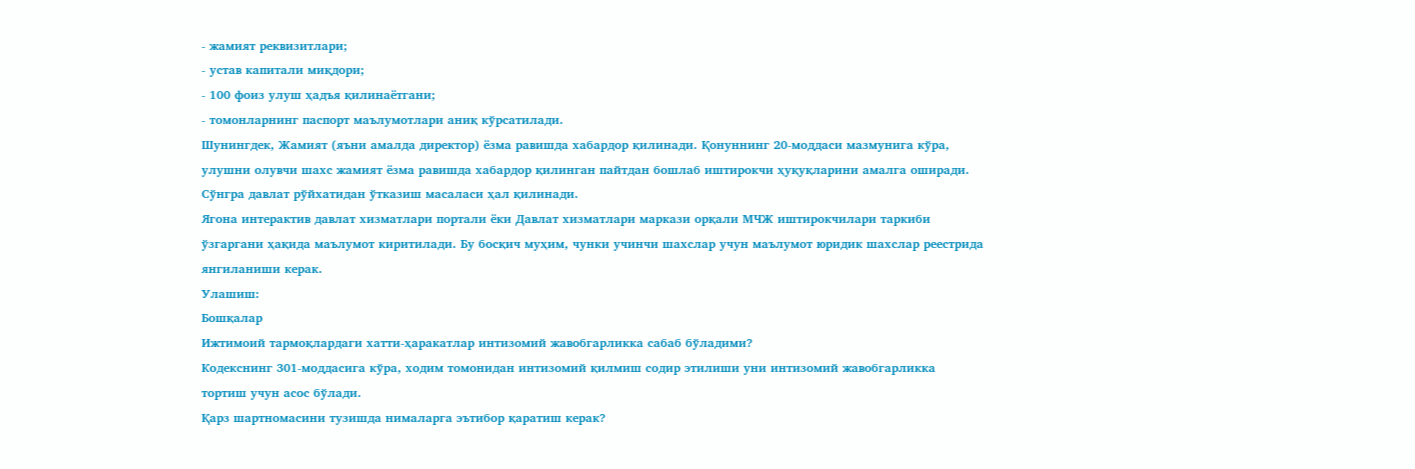- жамият реквизитлари;
- устав капитали миқдори;
- 100 фоиз улуш ҳадъя қилинаётгани;
- томонларнинг паспорт маълумотлари аниқ кўрсатилади.
Шунингдек, Жамият (яъни амалда директор) ёзма равишда хабардор қилинади. Қонуннинг 20-моддаси мазмунига кўра, улушни олувчи шахс жамият ёзма равишда хабардор қилинган пайтдан бошлаб иштирокчи ҳуқуқларини амалга оширади. Сўнгра давлат рўйхатидан ўтказиш масаласи ҳал қилинади.
Ягона интерактив давлат хизматлари портали ёки Давлат хизматлари маркази орқали МЧЖ иштирокчилари таркиби ўзгаргани ҳақида маълумот киритилади. Бу босқич муҳим, чунки учинчи шахслар учун маълумот юридик шахслар реестрида янгиланиши керак.
Улашиш:
Бошқалар
Ижтимоий тармоқлардаги хатти-ҳаракатлар интизомий жавобгарликка сабаб бўладими?
Кодекснинг 301-моддасига кўра, ходим томонидан интизомий қилмиш содир этилиши уни интизомий жавобгарликка тортиш учун асос бўлади.
Қарз шартномасини тузишда нималарга эътибор қаратиш керак?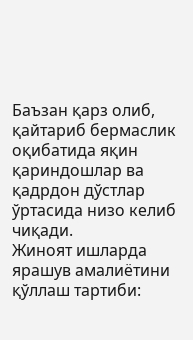Баъзан қарз олиб, қайтариб бермаслик оқибатида яқин қариндошлар ва қадрдон дўстлар ўртасида низо келиб чиқади.
Жиноят ишларда ярашув амалиётини қўллаш тартиби: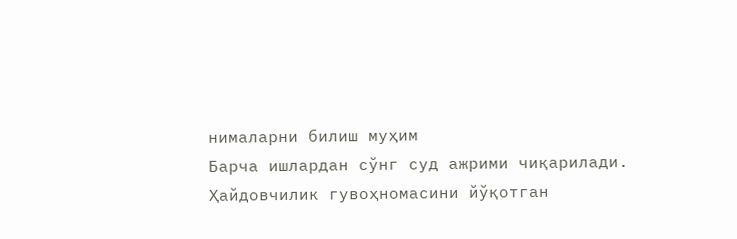нималарни билиш муҳим
Барча ишлардан сўнг суд ажрими чиқарилади.
Ҳайдовчилик гувоҳномасини йўқотган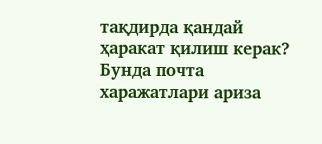тақдирда қандай ҳаракат қилиш керак?
Бунда почта харажатлари ариза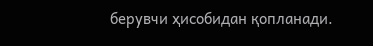берувчи ҳисобидан қопланади.